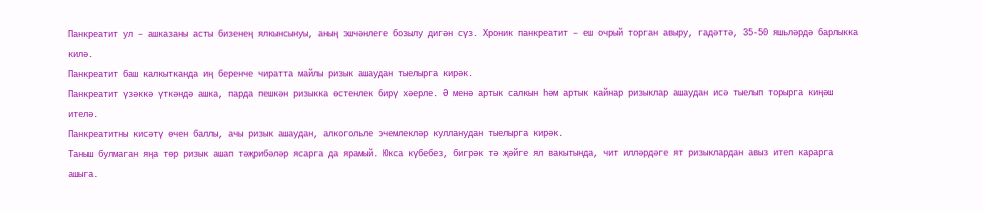Панкреатит ул – ашказаны асты бизенең ялкынсынуы, аның эшчәнлеге бозылу дигән сүз. Хроник панкреатит – еш очрый торган авыру, гадәттә, 35-50 яшьләрдә барлыкка килә.
Панкреатит баш калкытканда иң беренче чиратта майлы ризык ашаудан тыелырга кирәк.
Панкреатит үзәккә үткәндә ашка, парда пешкән ризыкка өстенлек бирү хәерле. Ә менә артык салкын һәм артык кайнар ризыклар ашаудан исә тыелып торырга киңәш ителә.
Панкреатитны кисәтү өчен баллы, ачы ризык ашаудан, алкогольле эчемлекләр кулланудан тыелырга кирәк.
Таныш булмаган яңа төр ризык ашап тәҗрибәләр ясарга да ярамый. Юкса күбебез, бигрәк тә җәйге ял вакытында, чит илләрдәге ят ризыклардан авыз итеп карарга ашыга.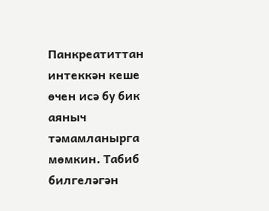Панкреатиттан интеккән кеше өчен исә бу бик аяныч тәмамланырга мөмкин. Табиб билгеләгән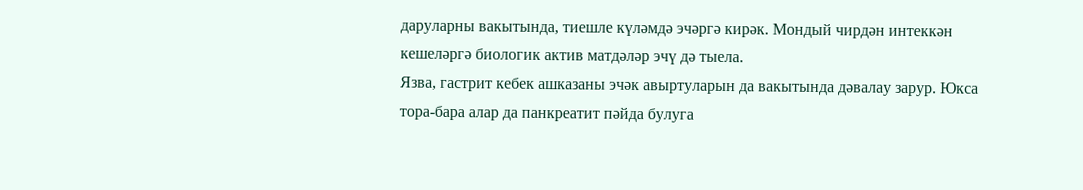даруларны вакытында, тиешле күләмдә эчәргә кирәк. Мондый чирдән интеккән кешеләргә биологик актив матдәләр эчү дә тыела.
Язва, гастрит кебек ашказаны эчәк авыртуларын да вакытында дәвалау зарур. Юкса тора-бара алар да панкреатит пәйда булуга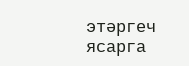этәргеч ясарга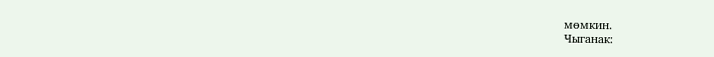мөмкин.
Чыганак: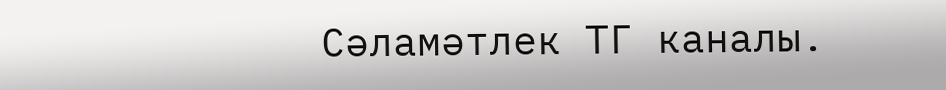Сәламәтлек ТГ каналы.